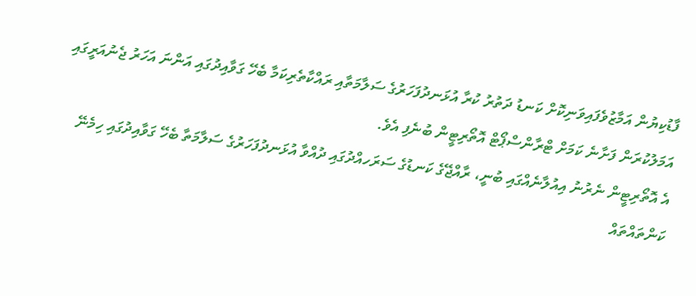ފާޑުކިޔުން އަމާޒުވެފައިވަނިކޮށް ކަނޑު ދަތުރު ކުރާ އުޅަނދުފަހަރުގެ ސަލާމަތާއި ރައްކާތެރިކަމާ ބެހޭ ގަވާއިދުގައި އަންނަ އަހަރު ޖެނުއަރީގައި އަމަލުކުރަން ފަށާނެ ކަމަށް ޓްރާންސްޕޯޓް އޮތޯރިޓީން ބުނެފި އެވެ.
އެ އޮތޯރިޓީން ނެރުނު އިއުލާނެއްގައި ބުނީ، ރާއްޖޭގެ ކަނޑުގެ ސަރަހއްދުގައި ދުއްވާ އުޅަނދުފަހަރުގެ ސަލާމަތާ ބެހޭ ގަވާއިދުގައި ހިމެނޭ ކަންތައްތައް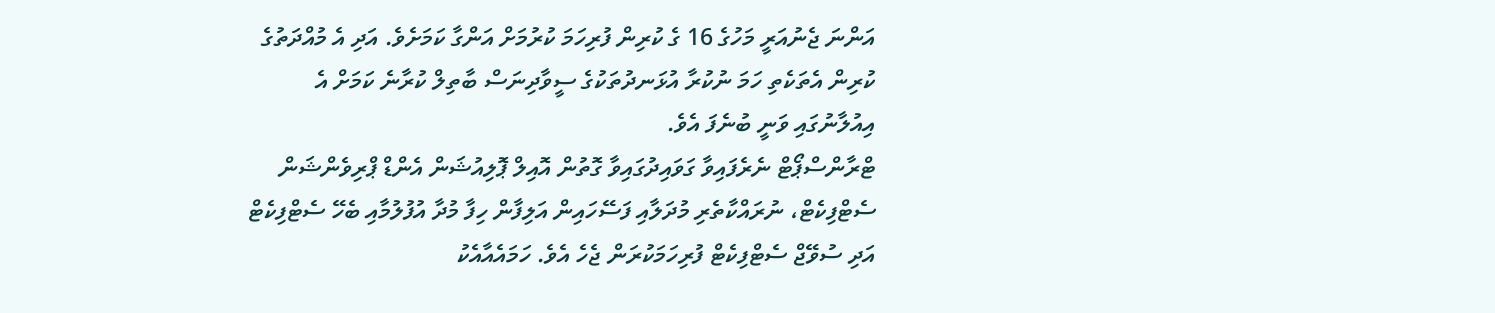އަންނަ ޖެނުއަރީ މަހުގެ 16 ގެ ކުރިން ފުރިހަމަ ކުރުމަށް އަންގާ ކަމަށެވެ. އަދި އެ މުއްދަތުގެ ކުރިން އެތަކެތި ހަމަ ނުކުރާ އުޅަނދުތަކުގެ ސީވާދިނަސް ބާތިލް ކުރާނެ ކަމަށް އެ އިއުލާނުގައި ވަނީ ބުނެފަ އެވެ.
ޓްރާންސްޕޯޓް ނެރެފައިވާ ގަވައިދުގައިވާ ގޮތުން އޮއިލް ޕޮލިއުޝަން އެންޑް ޕްރިވެންޝަން ސެޓްފިކެޓް، ނުރައްކާތެރި މުދަލާއި ފަސޭހައިން އަލިފާން ހިފާ މުދާ އުފުލުމާއި ބެހޭ ސެޓްފިކެޓް އަދި ސުވޭޖް ސެޓްފިކެޓް ފުރިހަމަކުރަން ޖެހެ އެވެ. ހަމައެއާއެކު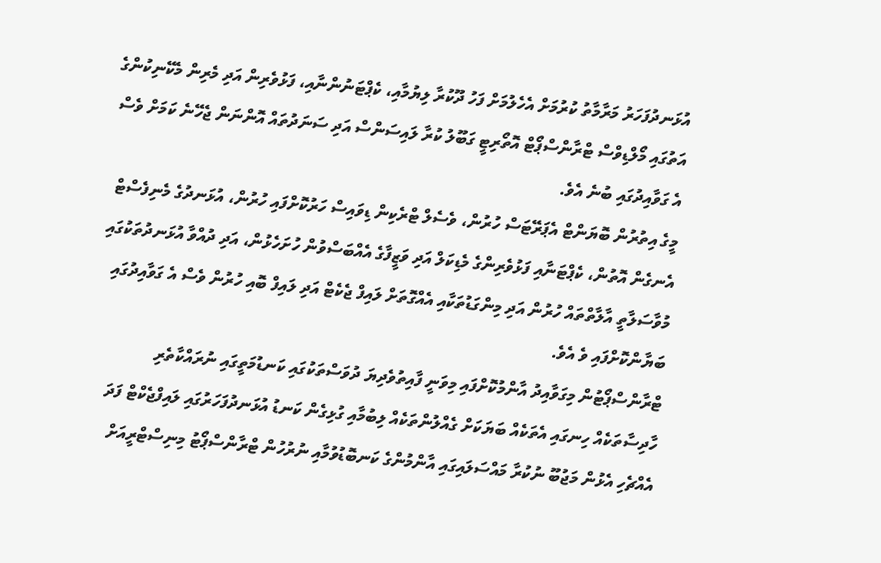އުޅަނދުފަހަރު މަރާމާތު ކުރުމަށް އެހެލުމަށް ފަހު ދޫކުރާ ލިޔުމާއި، ކެޕްޓަނުންނާއި، ފަޅުވެރިން އަދި މެރިން މެކޭނިކުންގެ އަތުގައި މޯލްޑިވްސް ޓްރާންސްޕޯޓް އޮތޯރިޓީ ގަބޫލު ކުރާ ލައިސަންސް އަދި ސަނަދުތައް އޮންނަން ޖެހޭނެ ކަމަށް ވެސް އެ ގަވާއިދުގައި ބުނެ އެވެ.
މީގެ އިތުރުން ބޮޔަންޓް އެޕަރޭޓަސް ހުރުން، ވެސެލް ޓްރެކިން ޑިވައިސް ހަރުކޮށްފައި ހުރުން، އުޅަނދުގެ މެނިފެސްޓް އެނގެން އޮތުން، ކެޕްޓަނާއި ފަޅުވެރިންގެ މެޑިކަލް އަދި ވަޒީފާގެ އެއްބަސްވުން ހުށަހެޅުން، އަދި ދުއްވާ އުޅަނދުތަކުގައި މުވާސަލާތީ އާލާތްތައް ހުރުން އަދި މިންގަޑުތަކާއި އެއްގޮތަށް ލައިފް ޖެކެޓް އަދި ލައިފް ބޮއި ހުރުން ވެސް އެ ގަވާއިދުގައި ބަޔާންކޮށްފައި ވެ އެވެ.
ޓްރާންސްޕޯޓުން މިގަވާއިދު އާންމުކޮށްފައި މިވަނީ ފާއިތުވެދިޔަ ދުވަސްތަކުގައި ކަނޑުމަތީގައި ނުރައްކާތެރި ހާދިސާތަކެއް ހިނގައި އެތަކެއް ބަޔަކަށް ގެއްލުންތަކެއް ލިބުމާއި ގުޅިގެން ކަނޑު އުޅަނދުފަހަރުގައި ލައިފްޖެކްޓް ފަދަ އެއްޗެހި އެޅުން މަޖުބޫ ނުކުރާ މައްސަލައިގައި އާންމުންގެ ކަނބޮޑުވުމާއި ނުރުހުން ޓްރާންސްޕޯޓު މިނިސްޓްރީއަށް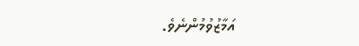އަމާޒުވުމުންނެވެ.